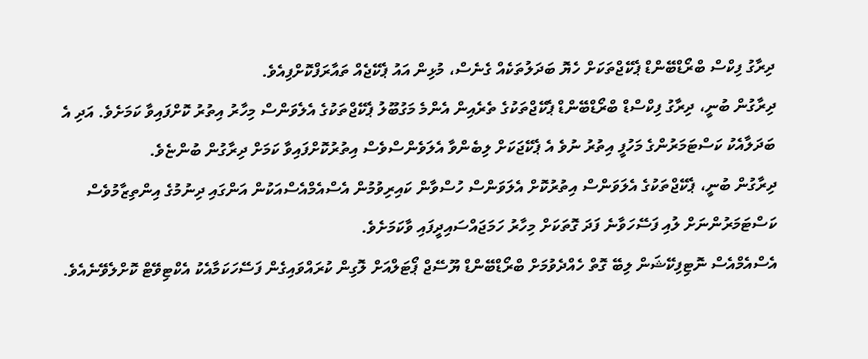ދިރާގު ފިކްސް ބްރޯޑްބޭންޑް ޕެކޭޖްތަކަށް ހެޔޮ ބަދަލުތަކެއް ގެނެސް، މުޅިން އައު ޕެކޭޖެއް ތައާރަފްކޮށްފިއެވެ.
ދިރާގުން ބުނީ، ދިރާގު ފިކްސްޑް ބްރޯޑްބޭންޑް ޕެކޭޖްތަކުގެ ތެރެއިން އެންމެ މަގުބޫލު ޕެކޭޖްތަކުގެ އެލެވަންސް މިހާރު އިތުރު ކޮށްފައިވާ ކަމަށެވެ. އަދި އެ ބަދަލާއެކު ކަސްޓަމަރުންގެ މަހުފީ އިތުރު ނުވެ އެ ޕެކޭޖަކަށް ލިބެންވާ އެލަވެންސްވެސް އިތުރުކޮށްފައިވާ ކަމަށް ދިރާގުން ބުންޏެވެ.
ދިރާގުން ބުނީ، ޕެކޭޖްތަކުގެ އެލަވަންސް އިތުރުކޮށް އެލަވަންސް ހުސްވާން ކައިރިވުމުން އެސްއެމްއެސްއަކުން އަންގައި ދިނުމުގެ އިންތިޒާމުވެސް ކަސްޓަމަރުންނަށް ލުއި ފަސޭހަވާނެ ފަދަ ގޮތަކަށް މިހާރު ހަމަޖައްސައިދީފައި ވާކަމަށެވެ.
އެސްއެމްއެސް ނޮޓިފިކޭޝަން ލިބޭ ގޮތް ހެއްދެވުމަށް ބްރޯޑްބޭންޑް ޔޫސޭޖް ޕޯޓަލްއަށް ލޮގިން ކުރައްވައިގެން ފަސޭހަކަމާއެކު އެކްޓިވޭޓް ކޮށްލެވޭނެއެވެ.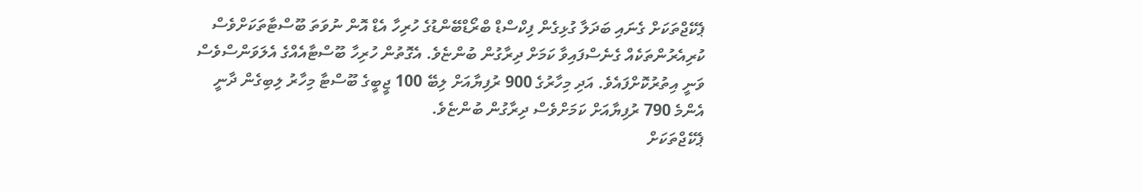ޕެކޭޖްތަކަށް ގެނައި ބަދަލާ ގުޅިގެން ފިކްސްޑް ބްރޯޑްބޭންޑުގެ ހުރިހާ އެޑް އޮން ނުވަތަ ބޫސްޓާތަކަށްވެސް ކުރިއެރުންތަކެއް ގެނެސްފައިވާ ކަމަށް ދިރާގުން ބުންޏެވެ. އެގޮތުން ހުރިހާ ބޫސްޓާއެއްގެ އެލަވަންސްވެސް ވަނީ އިތުރުކޮށްފައެވެ. އަދި މިހާރުގެ 900 ރުފިޔާއަށް ލިބޭ 100 ޖީބީގެ ބޫސްޓާ މިހާރު ލިބިގެން ދާނީ އެންމެ 790 ރުފިޔާއަށް ކަމަށްވެސް ދިރާގުން ބުންޏެވެ.
ޕެކޭޖްތަކަށް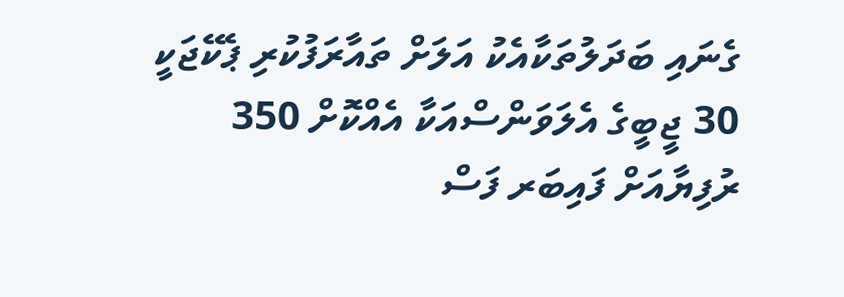ގެނައި ބަދަލުތަކާއެކު އަލަށް ތައާރަފުކުރި ޕެކޭޖަކީ 30 ޖީބީގެ އެލަވަންސްއަކާ އެއްކޮށް 350 ރުފިޔާއަށް ފައިބަރ ފަސް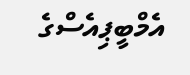އެމްބީޕިއެސްގެ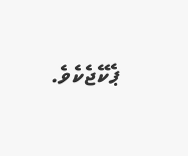ޕެކޭޖެކެވެ.